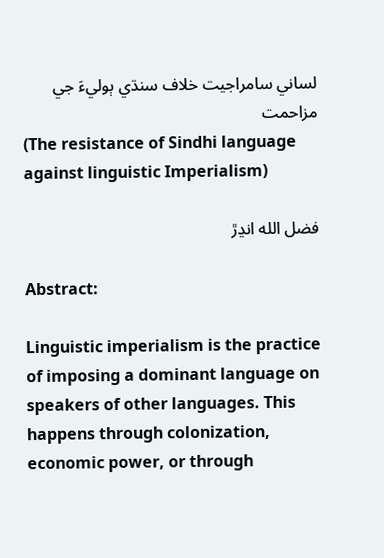لساني سامراجيت خلاف سنڌي ٻوليءَ جي مزاحمت
(The resistance of Sindhi language against linguistic Imperialism)

فضل الله انڍڙ

Abstract:

Linguistic imperialism is the practice of imposing a dominant language on speakers of other languages. This happens through colonization, economic power, or through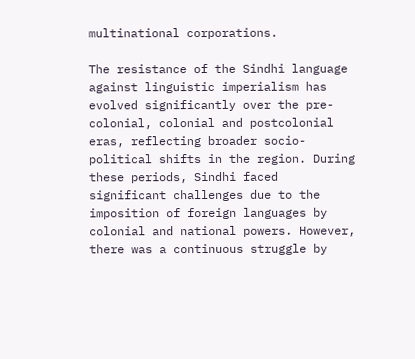multinational corporations.

The resistance of the Sindhi language against linguistic imperialism has evolved significantly over the pre-colonial, colonial and postcolonial eras, reflecting broader socio-political shifts in the region. During these periods, Sindhi faced significant challenges due to the imposition of foreign languages by colonial and national powers. However, there was a continuous struggle by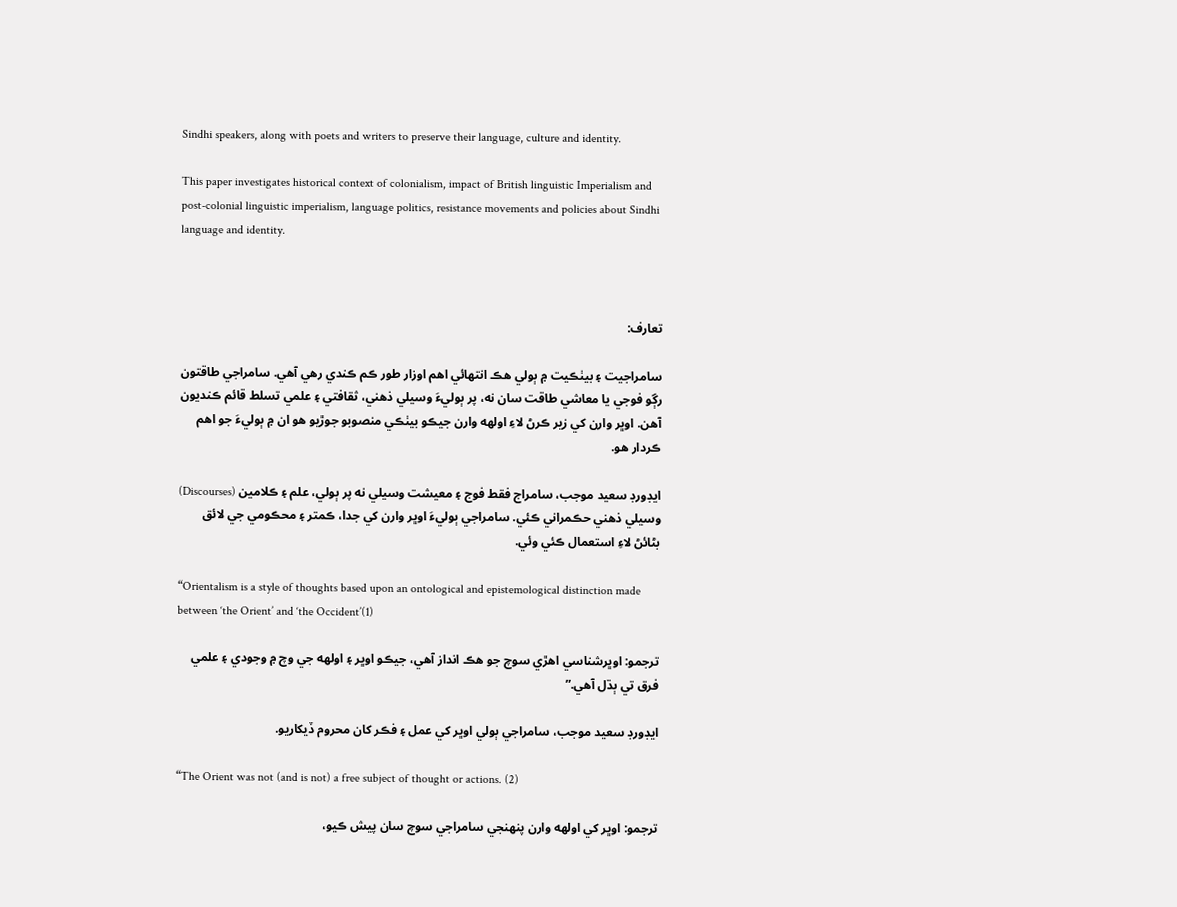Sindhi speakers, along with poets and writers to preserve their language, culture and identity.

This paper investigates historical context of colonialism, impact of British linguistic Imperialism and post-colonial linguistic imperialism, language politics, resistance movements and policies about Sindhi language and identity.



تعارف:

سامراجيت ۽ بيٺڪيت ۾ ٻولي هڪ انتھائي اهم اوزار طور ڪم ڪندي رهي آهي. سامراجي طاقتون رڳو فوجي يا معاشي طاقت سان نه، پر ٻوليءَ وسيلي ذهني، ثقافتي ۽ علمي تسلط قائم ڪنديون آهن. اوڀر وارن کي زير ڪرڻ لاءِ اولهه وارن جيڪو بيٺڪي منصوبو جوڙيو هو ان ۾ ٻوليءَ جو اهم ڪردار هو.

ايڊورڊ سعيد موجب، سامراج فقط فوج ۽ معيشت وسيلي نه پر ٻولي، علم ۽ ڪلامين (Discourses) وسيلي ذهني حڪمراني ڪئي. سامراجي ٻوليءَ اوڀر وارن کي جدا، ڪمتر ۽ محڪومي جي لائق بڻائڻ لاءِ استعمال ڪئي وئي.

“Orientalism is a style of thoughts based upon an ontological and epistemological distinction made between ‘the Orient’ and ‘the Occident’(1)

ترجمو: اوڀرشناسي اهڙي سوچ جو هڪ انداز آهي، جيڪو اوڀر ۽ اولهه جي وچ ۾ وجودي ۽ علمي فرق تي ٻڌل آهي.”

ايڊورڊ سعيد موجب، سامراجي ٻولي اوڀر کي عمل ۽ فڪر کان محروم ڏيکاريو.

“The Orient was not (and is not) a free subject of thought or actions. (2)

ترجمو: اوڀر کي اولهه وارن پنھنجي سامراجي سوچ سان پيش ڪيو،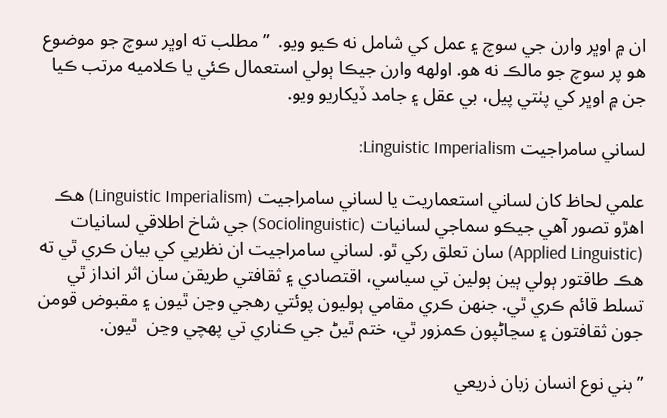ان ۾ اوڀر وارن جي سوچ ۽ عمل کي شامل نه ڪيو ويو.  ” مطلب ته اوڀر سوچ جو موضوع هو پر سوچ جو مالڪ نه هو. اولهه وارن جيڪا ٻولي استعمال ڪئي يا ڪلاميه مرتب ڪيا  جن ۾ اوڀر کي پٺتي پيل، بي عقل ۽ جامد ڏيکاريو ويو.

لساني سامراجيت Linguistic Imperialism:

علمي لحاظ کان لساني استعماريت يا لساني سامراجيت (Linguistic Imperialism) هڪ اهڙو تصور آهي جيڪو سماجي لسانيات (Sociolinguistic) جي شاخ اطلاقي لسانيات  (Applied Linguistic) سان تعلق رکي ٿو. لساني سامراجيت ان نظريي کي بيان ڪري ٿي ته هڪ طاقتور ٻولي ٻين ٻولين تي سياسي، اقتصادي ۽ ثقافتي طريقن سان اثر انداز ٿي تسلط قائم ڪري ٿي. جنھن ڪري مقامي ٻوليون پوئتي رهجي وڃن ٿيون ۽ مقبوض قومن جون ثقافتون ۽ سڃاڻپون ڪمزور ٿي، ختم ٿيڻ جي ڪناري تي پهچي وڃن  ٿيون.

”بني نوع انسان زبان ذريعي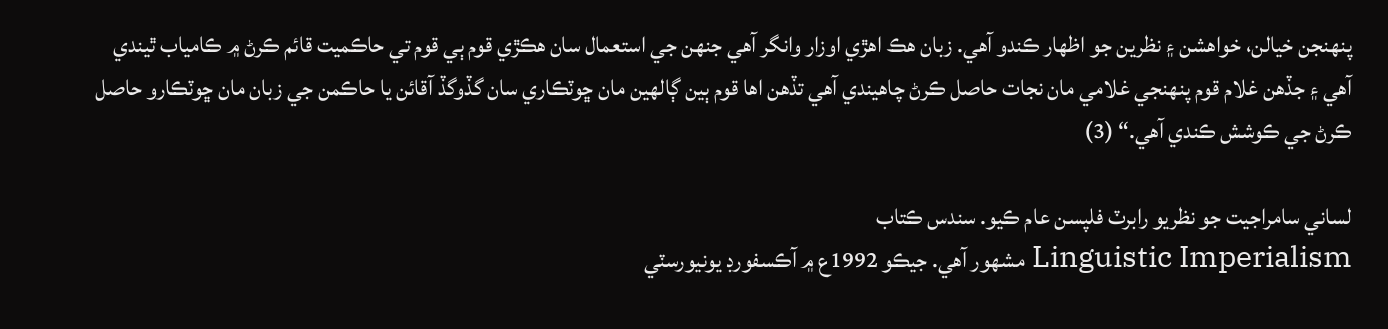پنھنجن خيالن، خواهشن ۽ نظرين جو اظهار ڪندو آهي. زبان هڪ اهڙي اوزار وانگر آهي جنھن جي استعمال سان هڪڙي قوم ٻي قوم تي حاڪميت قائم ڪرڻ ۾ ڪامياب ٿيندي آهي ۽ جڏهن غلام قوم پنھنجي غلامي مان نجات حاصل ڪرڻ چاهيندي آهي تڏهن اها قوم ٻين ڳالهين مان ڇوٽڪاري سان گڏوگڏ آقائن يا حاڪمن جي زبان مان ڇوٽڪارو حاصل ڪرڻ جي ڪوشش ڪندي آهي.“ (3)

لساني سامراجيت جو نظريو رابرٽ فلپسن عام ڪيو. سندس ڪتاب
Linguistic Imperialism مشھور آهي. جيڪو 1992ع ۾ آڪسفورڊ يونيورسٽي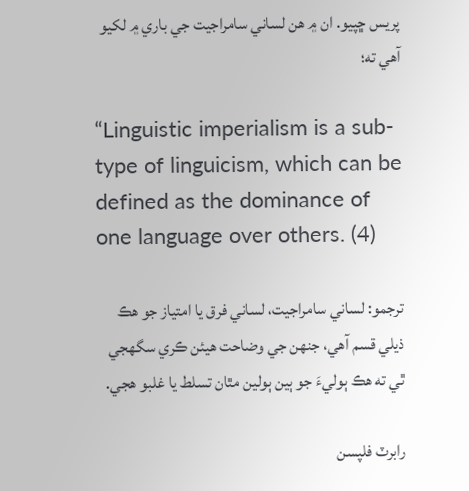پريس ڇپيو. ان ۾ هن لساني سامراجيت جي باري ۾ لکيو آهي ته؛

“Linguistic imperialism is a sub-type of linguicism, which can be defined as the dominance of one language over others. (4)

ترجمو: لساني سامراجيت، لساني فرق يا امتياز جو هڪ ذيلي قسم آهي، جنھن جي وضاحت هيئن ڪري سگھجي ٿي ته هڪ ٻوليءَ جو ٻين ٻولين مٿان تسلط يا غلبو هجي.

رابرٽ فلپسن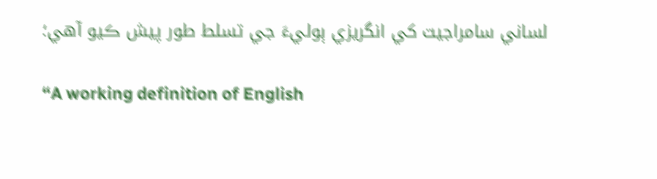لساني سامراجيت کي انگريزي ٻوليءَ جي تسلط طور پيش ڪيو آهي؛

“A working definition of English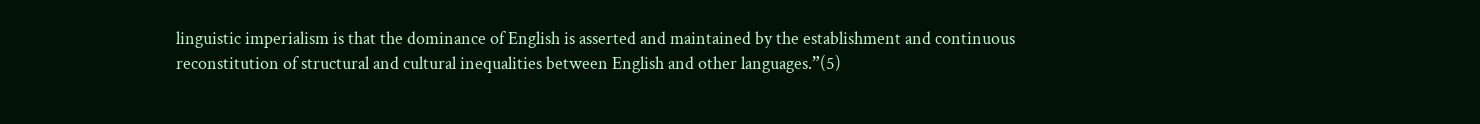linguistic imperialism is that the dominance of English is asserted and maintained by the establishment and continuous reconstitution of structural and cultural inequalities between English and other languages.”(5)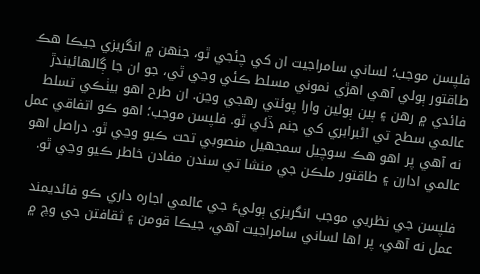فلپسن موجب؛ لساني سامراجيت ان کي چئجي ٿو، جنھن ۾ انگريزي جيڪا هڪ طاقتور ٻولي آهي اهڙي نموني مسلط ڪئي وڃي ٿي، جو ان جا ڳالهائيندڙ فائدي ۾ رهن ۽ ٻين ٻولين وارا پوئتي رهجي وڃن. ان طرح اهو بيٺڪي تسلط عالمي سطح تي اڻبرابري کي جنم ڏئي ٿو. فلپسن موجب؛ اهو ڪو اتفاقي عمل نه آهي پر اهو هڪ سوچيل سمجھيل منصوبي تحت ڪيو وڃي ٿو. دراصل اهو عالمي ادارن ۽ طاقتور ملڪن جي منشا تي سندن مفادن خاطر ڪيو وڃي ٿو.

فلپسن جي نظريي موجب انگريزي ٻوليءَ جي عالمي اجاره داري ڪو فائديمند عمل نه آهي، پر اها لساني سامراجيت آهي، جيڪا قومن ۽ ثقافتن جي وچ ۾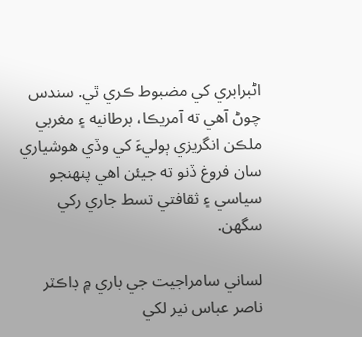اڻبرابري کي مضبوط ڪري ٿي. سندس چوڻ آهي ته آمريڪا، برطانيه ۽ مغربي ملڪن انگريزي ٻوليءَ کي وڏي هوشياري سان فروغ ڏنو ته جيئن اهي پنھنجو سياسي ۽ ثقافتي تسط جاري رکي سگهن.

لساني سامراجيت جي باري ۾ ڊاڪٽر ناصر عباس نير لکي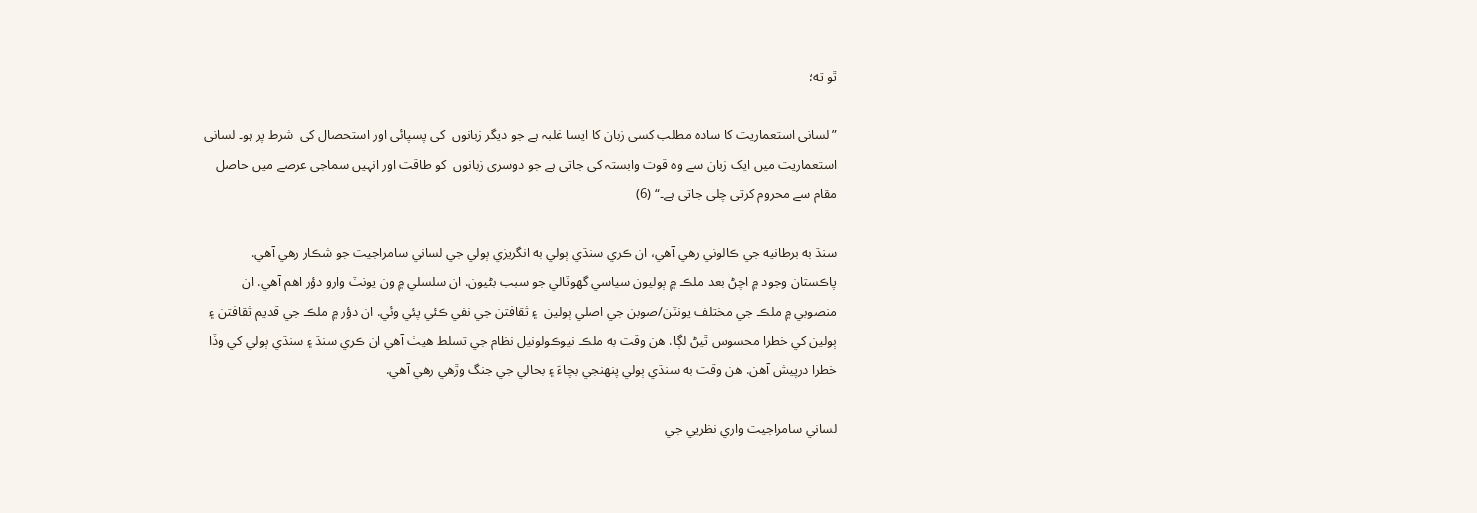ٿو ته؛

”لسانی استعماریت کا سادہ مطلب کسی زبان کا ایسا غلبہ ہے جو دیگر زبانوں  کی پسپائی اور استحصال کی  شرط پر ہو۔ لسانی استعماریت میں ایک زبان سے وہ قوت وابستہ کی جاتی ہے جو دوسری زبانوں  کو طاقت اور انہیں سماجی عرصے میں حاصل مقام سے محروم کرتی چلی جاتی ہے۔“ (6)

سنڌ به برطانيه جي ڪالوني رهي آهي، ان ڪري سنڌي ٻولي به انگريزي ٻولي جي لساني سامراجيت جو شڪار رهي آهي. پاڪستان وجود ۾ اچڻ بعد ملڪ ۾ ٻوليون سياسي گھوٽالي جو سبب بڻيون. ان سلسلي ۾ ون يونٽ وارو دؤر اهم آهي. ان منصوبي ۾ ملڪ جي مختلف يونٽن/صوبن جي اصلي ٻولين  ۽ ثقافتن جي نفي ڪئي پئي وئي. ان دؤر ۾ ملڪ جي قديم ثقافتن ۽ ٻولين کي خطرا محسوس ٿيڻ لڳا. هن وقت به ملڪ نيوڪولونيل نظام جي تسلط هيٺ آهي ان ڪري سنڌ ۽ سنڌي ٻولي کي وڏا خطرا درپيش آهن. هن وقت به سنڌي ٻولي پنھنجي بچاءَ ۽ بحالي جي جنگ وڙهي رهي آهي.

لساني سامراجيت واري نظريي جي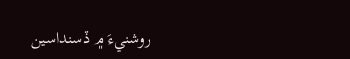روشنيءَ ۾ ڏسنداسين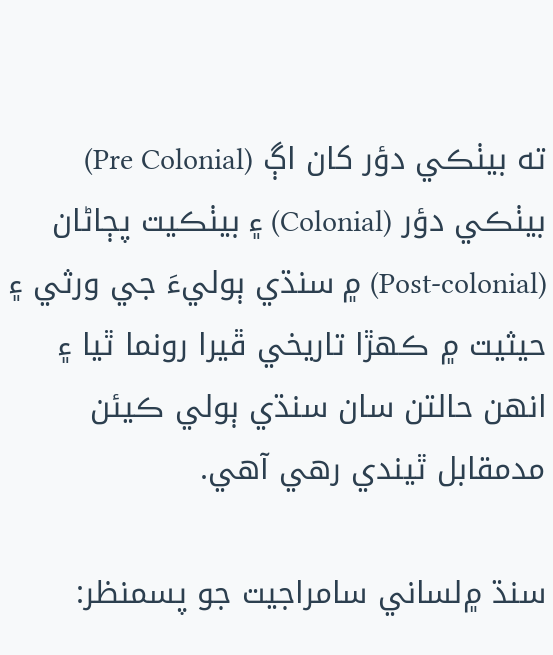ته بيٺڪي دؤر کان اڳ (Pre Colonial) بيٺڪي دؤر (Colonial) ۽ بيٺڪيت پڄاڻان (Post-colonial) ۾ سنڌي ٻوليءَ جي ورثي ۽ حيثيت ۾ ڪهڙا تاريخي ڦيرا رونما ٿيا ۽ انهن حالتن سان سنڌي ٻولي ڪيئن مدمقابل ٿيندي رهي آهي.

سنڌ ۾لساني سامراجيت جو پسمنظر: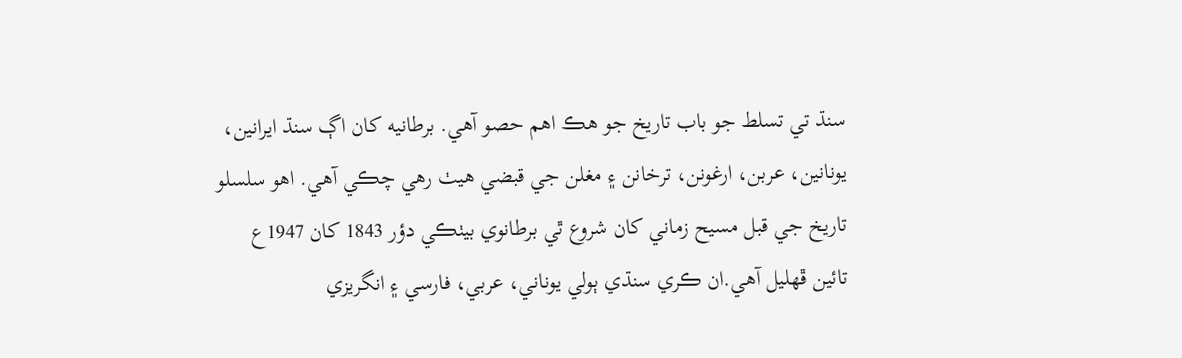سنڌ تي تسلط جو باب تاريخ جو هڪ اهم حصو آهي. برطانيه کان اڳ سنڌ ايرانين، يونانين، عربن، ارغونن، ترخانن ۽ مغلن جي قبضي هيٺ رهي چڪي آهي. اهو سلسلو تاريخ جي قبل مسيح زماني کان شروع ٿي برطانوي بيٺڪي دؤر 1843 کان 1947ع تائين ڦھليل آهي.ان ڪري سنڌي ٻولي يوناني، عربي، فارسي ۽ انگريزي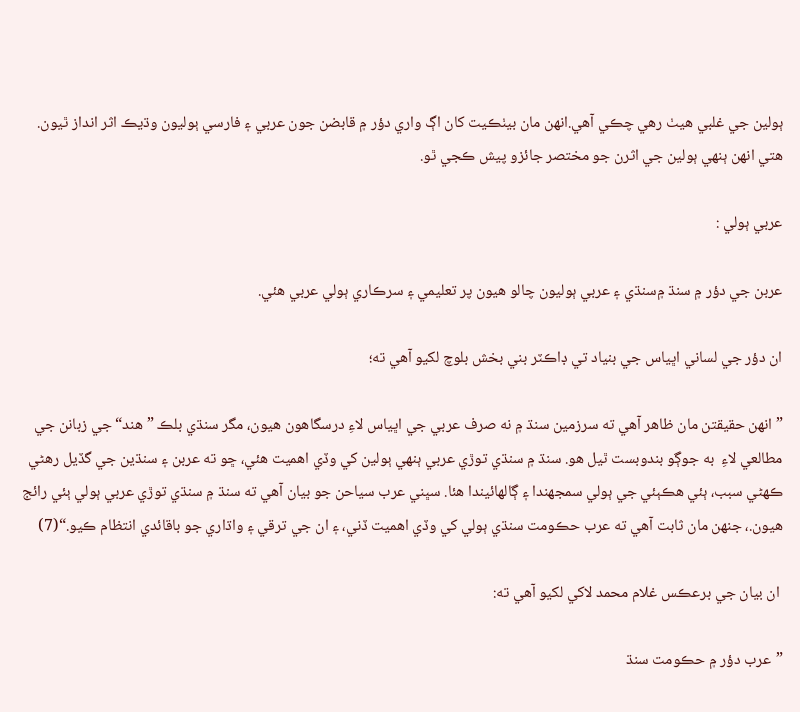ٻولين جي غلبي هيٺ رهي چڪي آهي.انهن مان بيٺڪيت کان اڳ واري دؤر ۾ قابضن جون عربي ۽ فارسي ٻوليون وڌيڪ اثر انداز ٿيون. هتي انهن ٻنهي ٻولين جي اثرن جو مختصر جائزو پيش ڪجي ٿو.

عربي ٻولي :

عربن جي دؤر ۾ سنڌ ۾سنڌي ۽ عربي ٻوليون چالو هيون پر تعليمي ۽ سرڪاري ٻولي عربي هئي.

ان دؤر جي لساني اڀياس جي بنياد تي ڊاڪٽر بني بخش بلوچ لکيو آهي ته؛

”انهن حقيقتن مان ظاهر آهي ته سرزمين سنڌ ۾ نه صرف عربي جي اڀياس لاءِ درسگاهون هيون، مگر سنڌي بلڪ ”هند“ جي زبانن جي مطالعي لاءِ  به جوڳو بندوبست ٿيل هو. سنڌ ۾ سنڌي توڙي عربي ٻنهي ٻولين کي وڏي اهميت هئي، ڇو ته عربن ۽ سنڌين جي گڏيل رهڻي ڪهڻي سبب، ٻئي هڪٻئي جي ٻولي سمجھندا ۽ ڳالهائيندا هئا. سڀني عرب سياحن جو بيان آهي ته سنڌ ۾ سنڌي توڙي عربي ٻولي ٻئي رائج هيون.، جنھن مان ثابت آهي ته عرب حڪومت سنڌي ٻولي کي وڏي اهميت ڏني، ۽ ان جي ترقي ۽ واڌاري جو باقائدي انتظام ڪيو.“(7)

 ان بيان جي برعڪس غلام محمد لاکي لکيو آهي ته:

”عرب دؤر ۾ حڪومت سنڌ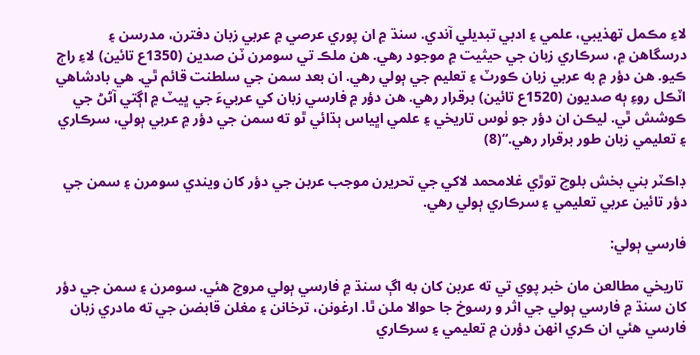لاءِ مڪمل تھذيبي، علمي ۽ ادبي تبديلي آندي. سنڌ ۾ ان پوري عرصي ۾ عربي زبان دفترن، مدرسن ۽ درسگاهن ۾، سرڪاري زبان جي حيثيت ۾ موجود رهي. هن ملڪ تي سومرن ٽن صدين (1350ع تائين) لاءِ راڄ ڪيو. هن دؤر ۾ به عربي زبان ڪورٽ ۽ تعليم جي ٻولي رهي. ان بعد سمن جي سلطنت قائم ٿي. هي بادشاهي اٽڪل روءِ ٻه صديون (1520ع تائين) برقرار رهي. هن دؤر ۾ فارسي زبان کي عربيءَ جي ڀيٽ ۾ اڳتي آڻڻ جي ڪوشش ٿي. ليڪن ان دؤر جو ٺوس تاريخي ۽ علمي اڀياس ٻڌائي ٿو ته سمن جي دؤر ۾ عربي ٻولي، سرڪاري ۽ تعليمي زبان طور برقرار رهي.“(8)

ڊاڪٽر بني بخش بلوچ توڙي غلامحمد لاکي جي تحريرن موجب عربن جي دؤر کان ويندي سومرن ۽ سمن جي دؤر تائين عربي تعليمي ۽ سرڪاري ٻولي رهي.

فارسي ٻولي:

 تاريخي مطالعن مان خبر پوي تي ته عربن کان به اڳ سنڌ ۾ فارسي ٻولي مروج هئي. سومرن ۽ سمن جي دؤر کان سنڌ ۾ فارسي ٻولي جي اثر و رسوخ جا حوالا ملن ٿا. ارغونن، ترخانن ۽ مغلن قابضن جي ته مادري زبان فارسي هئي ان ڪري انهن دؤرن ۾ تعليمي ۽ سرڪاري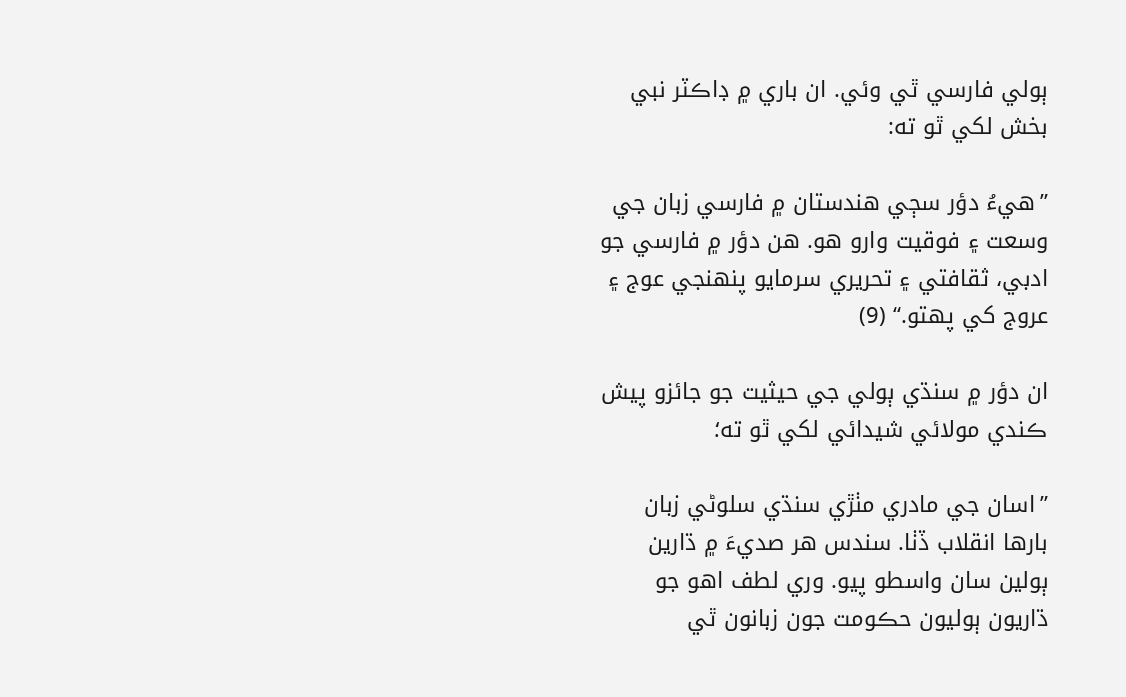ٻولي فارسي ٿي وئي. ان باري ۾ ڊاڪٽر نبي بخش لکي ٿو ته:

”هيءُ دؤر سڄي هندستان ۾ فارسي زبان جي وسعت ۽ فوقيت وارو هو. هن دؤر ۾ فارسي جو ادبي، ثقافتي ۽ تحريري سرمايو پنھنجي عوج ۽ عروج کي پھتو.“ (9)

ان دؤر ۾ سنڌي ٻولي جي حيثيت جو جائزو پيش ڪندي مولائي شيدائي لکي ٿو ته؛

”اسان جي مادري مٺڙي سنڌي سلوڻي زبان بارها انقلاب ڏٺا. سندس هر صديءَ ۾ ڌارين ٻولين سان واسطو پيو. وري لطف اهو جو ڌاريون ٻوليون حڪومت جون زبانون ٿي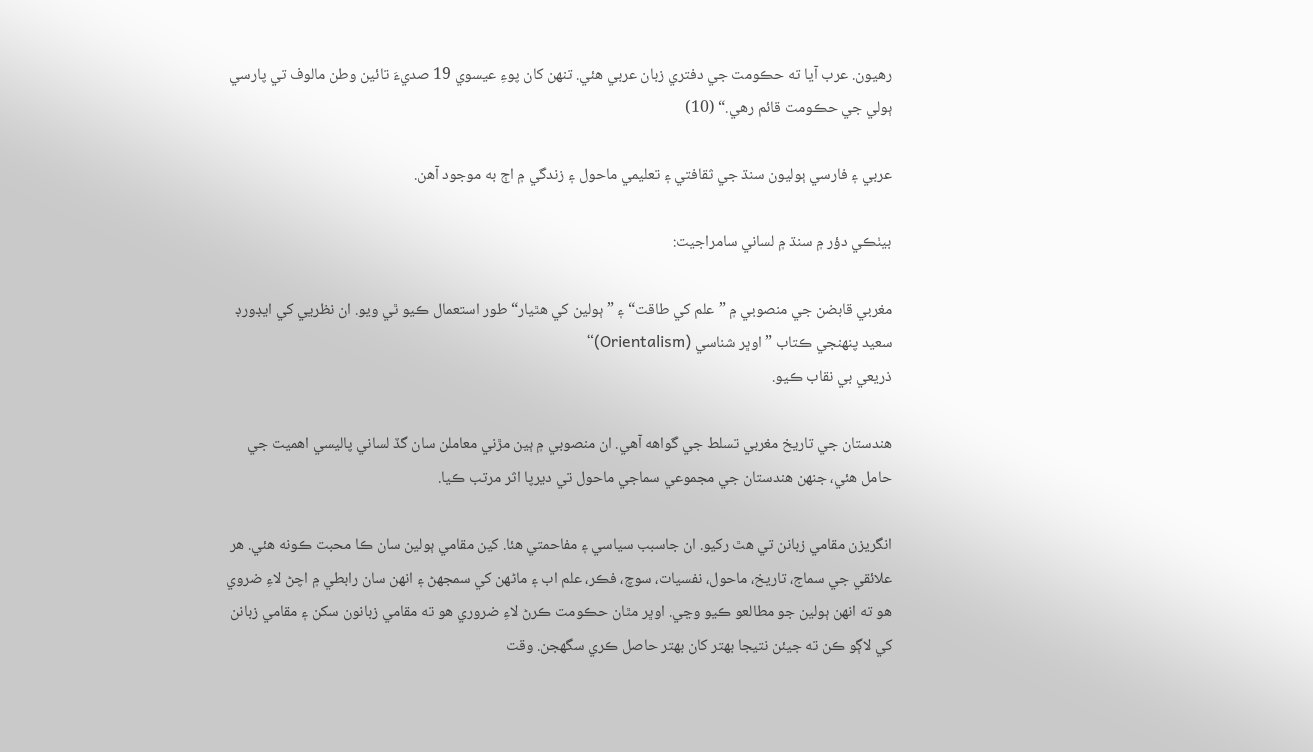رهيون. عرب آيا ته حڪومت جي دفتري زبان عربي هئي. تنهن کان پوءِ عيسوي 19 صديءَ تائين وطن مالوف تي پارسي ٻولي جي حڪومت قائم رهي.“ (10)

عربي ۽ فارسي ٻوليون سنڌ جي ثقافتي ۽ تعليمي ماحول ۽ زندگي ۾ اڄ به موجود آهن.

بيٺڪي دؤر ۾ سنڌ ۾ لساني سامراجيت:

مغربي قابضن جي منصوبي ۾ ”علم کي طاقت“ ۽ ”ٻولين کي هٿيار“ طور استعمال ڪيو ٿي ويو. ان نظريي کي ايڊورڊ سعيد پنھنجي ڪتاب ”اوڀر شناسي (Orientalism)“
ذريعي بي نقاب ڪيو.

هندستان جي تاريخ مغربي تسلط جي گواهه آهي. ان منصوبي ۾ ٻين مڙني معاملن سان گڏ لساني پاليسي اهميت جي حامل هئي، جنھن هندستان جي مجموعي سماجي ماحول تي ديرپا اثر مرتب ڪيا.

انگريزن مقامي زبانن تي هٿ رکيو. ان جاسبب سياسي ۽ مفاحمتي هئا. کين مقامي ٻولين سان ڪا محبت ڪونه هئي. هر علائقي جي سماج، تاريخ، ماحول، نفسيات، سوچ، فڪر، علم اب ۽ ماڻهن کي سمجهڻ ۽ انهن سان رابطي ۾ اچڻ لاءِ ضروي هو ته انهن ٻولين جو مطالعو ڪيو وڃي. اوڀر مٿان حڪومت ڪرڻ لاءِ ضروري هو ته مقامي زبانون سکن ۽ مقامي زبانن کي لاڳو ڪن ته جيئن نتيجا بھتر کان بهتر حاصل ڪري سگھجن. وقت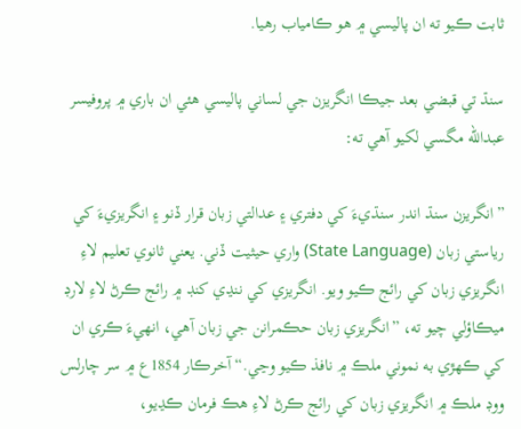ثابت ڪيو ته ان پاليسي ۾ هو ڪامياب رهيا.

سنڌ تي قبضي بعد جيڪا انگريزن جي لساني پاليسي هئي ان باري ۾ پروفيسر عبدالله مگسي لکيو آهي ته:

”انگريزن سنڌ اندر سنڌيءَ کي دفتري ۽ عدالتي زبان قرار ڏنو ۽ انگريزيءَ کي رياستي زبان (State Language) واري حيثيت ڏني. يعني ثانوي تعليم لاءِ انگريزي زبان کي رائج ڪيو ويو. انگريزي کي ننڍي کنڊ ۾ رائج ڪرڻ لاءِ لارڊ ميڪاؤلي چيو ته، ”انگريزي زبان حڪمرانن جي زبان آهي، انهيءَ ڪري ان کي ڪهڙي به نموني ملڪ ۾ نافذ ڪيو وڃي.“آخرڪار 1854ع ۾ سر چارلس ووڊ ملڪ ۾ انگريزي زبان کي رائج ڪرڻ لاءِ هڪ فرمان ڪڍيو،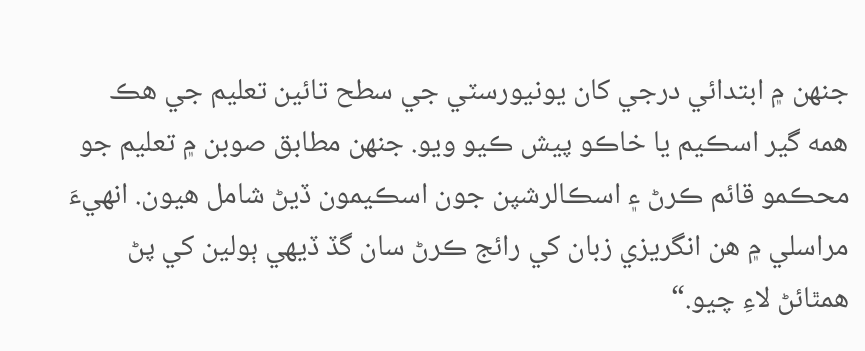جنھن ۾ ابتدائي درجي کان يونيورسٽي جي سطح تائين تعليم جي هڪ همه گير اسڪيم يا خاڪو پيش ڪيو ويو. جنھن مطابق صوبن ۾ تعليم جو محڪمو قائم ڪرڻ ۽ اسڪالرشپن جون اسڪيمون ڏيڻ شامل هيون. انهيءَ مراسلي ۾ هن انگريزي زبان کي رائج ڪرڻ سان گڏ ڏيهي ٻولين کي پڻ همٿائڻ لاءِ چيو.“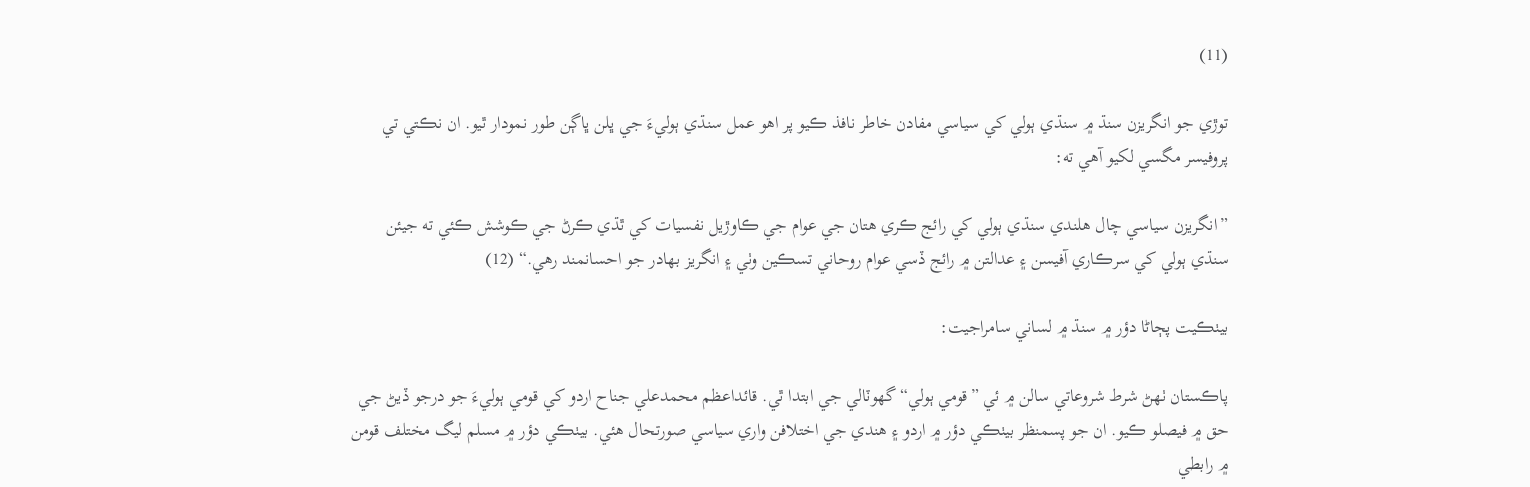(11)

توڙي جو انگريزن سنڌ ۾ سنڌي ٻولي کي سياسي مفادن خاطر نافذ ڪيو پر اهو عمل سنڌي ٻوليءَ جي ڀلن ڀاڳن طور نمودار ٿيو. ان نڪتي تي پروفيسر مگسي لکيو آهي ته:

”انگريزن سياسي چال هلندي سنڌي ٻولي کي رائج ڪري هتان جي عوام جي ڪاوڙيل نفسيات کي ٿڌي ڪرڻ جي ڪوشش ڪئي ته جيئن سنڌي ٻولي کي سرڪاري آفيسن ۽ عدالتن ۾ رائج ڏسي عوام روحاني تسڪين وٺي ۽ انگريز بهادر جو احسانمند رهي.“ (12)

بيٺڪيت پڄاڻا دؤر ۾ سنڌ ۾ لساني سامراجيت:

پاڪستان ٺھڻ شرط شروعاتي سالن ۾ ئي ”قومي ٻولي“ گهوٽالي جي ابتدا ٿي. قائداعظم محمدعلي جناح اردو کي قومي ٻوليءَ جو درجو ڏيڻ جي حق ۾ فيصلو ڪيو. ان جو پسمنظر بيٺڪي دؤر ۾ اردو ۽ هندي جي اختلافن واري سياسي صورتحال هئي. بيٺڪي دؤر ۾ مسلم ليگ مختلف قومن ۾ رابطي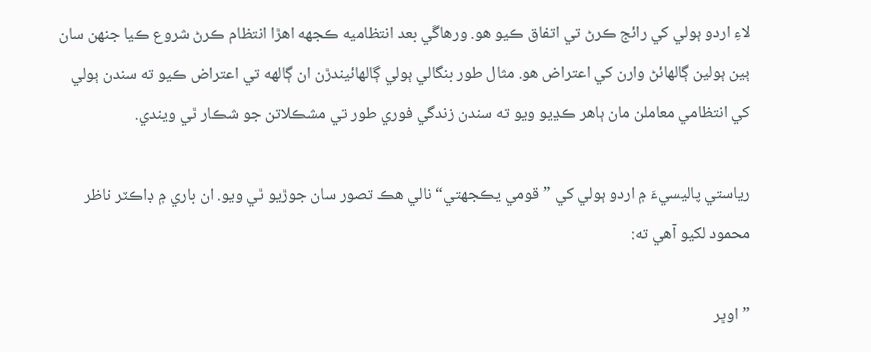لاءِ اردو ٻولي کي رائج ڪرڻ تي اتفاق ڪيو هو. ورهاڱي بعد انتظاميه ڪجهه اهڙا انتظام ڪرڻ شروع ڪيا جنھن سان ٻين ٻولين ڳالهائڻ وارن کي اعتراض هو. مثال طور بنگالي ٻولي ڳالهائيندڙن ان ڳالهه تي اعتراض ڪيو ته سندن ٻولي کي انتظامي معاملن مان ٻاهر ڪڍيو ويو ته سندن زندگي فوري طور تي مشڪلاتن جو شڪار ٿي ويندي.

رياستي پاليسيءَ ۾ اردو ٻولي کي ”قومي يڪجهتي“ نالي هڪ تصور سان جوڙيو ٿي ويو. ان باري ۾ ڊاڪٽر ناظر محمود لکيو آهي ته:

”اوڀر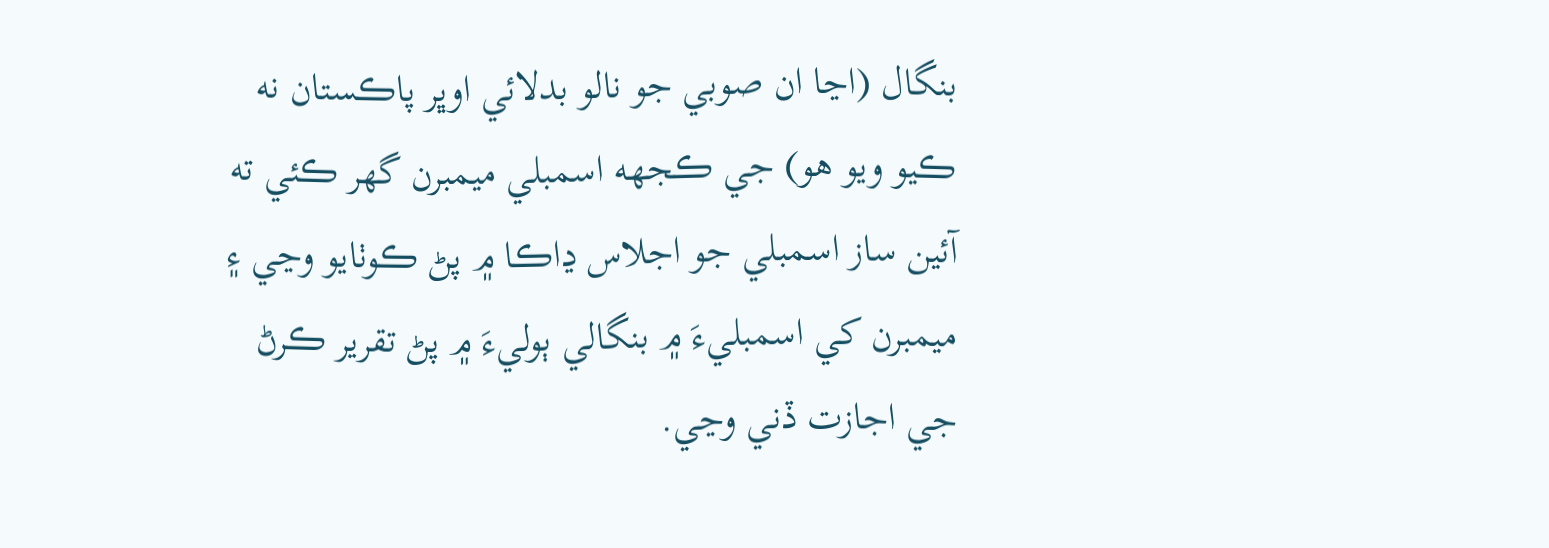بنگال (اڃا ان صوبي جو نالو بدلائي اوڀر پاڪستان نه ڪيو ويو هو) جي ڪجهه اسمبلي ميمبرن گھر ڪئي ته آئين ساز اسمبلي جو اجلاس ڍاڪا ۾ پڻ ڪوٺايو وڃي ۽ ميمبرن کي اسمبليءَ ۾ بنگالي ٻوليءَ ۾ پڻ تقرير ڪرڻ جي اجازت ڏني وڃي.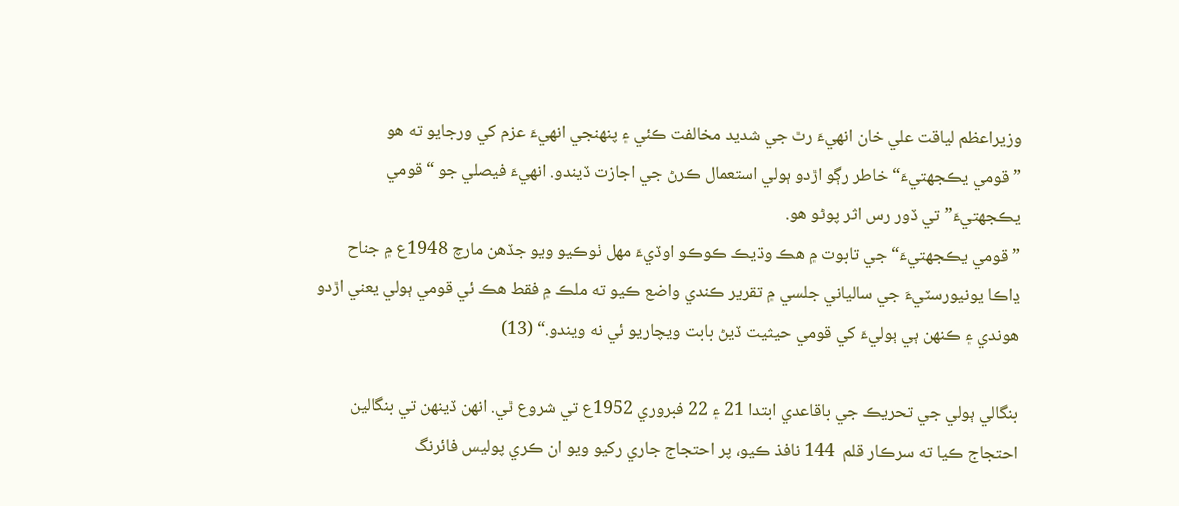وزيراعظم لياقت علي خان انهيءَ رٿ جي شديد مخالفت ڪئي ۽ پنھنجي انهيءَ عزم کي ورجايو ته هو
”قومي يڪجهتيءَ“ خاطر رڳو اڙدو ٻولي استعمال ڪرڻ جي اجازت ڏيندو. انهيءَ فيصلي جو “قومي يڪجهتيءَ” تي ڏور رس اثر پوڻو هو.
”قومي يڪجهتيءَ“ جي تابوت ۾ هڪ وڌيڪ ڪوڪو اوڏيءَ مهل ٺوڪيو ويو جڏهن مارچ 1948ع ۾ جناح ڍاڪا يونيورسٽيءَ جي سالياني جلسي ۾ تقرير ڪندي واضع ڪيو ته ملڪ ۾ فقط هڪ ئي قومي ٻولي يعني اڙدو هوندي ۽ ڪنھن ٻي ٻوليءَ کي قومي حيثيت ڏيڻ بابت ويچاريو ئي نه ويندو.“ (13)

بنگالي ٻولي جي تحريڪ جي باقاعدي ابتدا 21 ۽ 22 فبروري 1952ع تي شروع ٿي. انهن ڏينهن تي بنگالين احتجاج ڪيا ته سرڪار قلم  144 نافذ ڪيو، پر احتجاج جاري رکيو ويو ان ڪري پوليس فائرنگ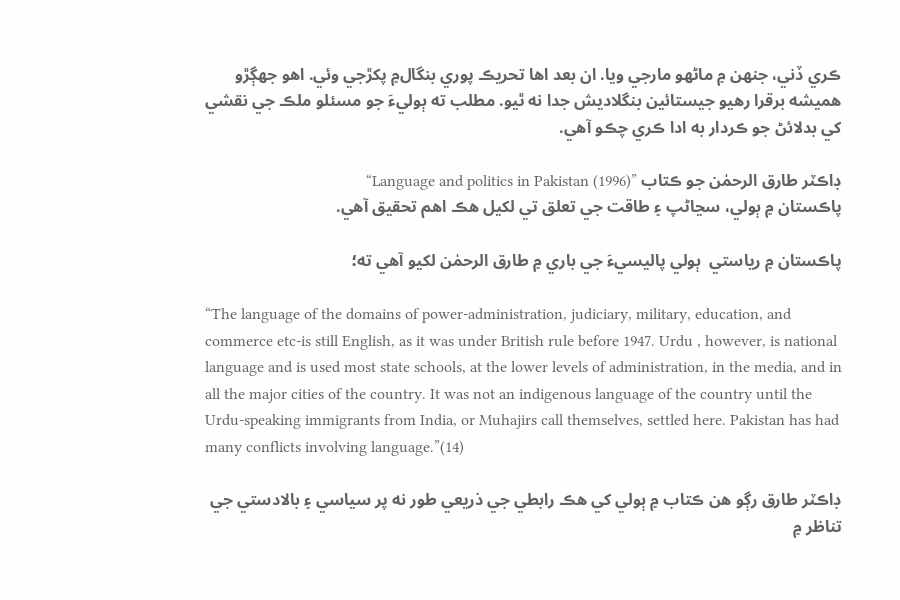ڪري ڏني، جنھن ۾ ماڻهو مارجي ويا. ان بعد اها تحريڪ پوري بنگال۾ پکڙجي وئي. اهو جھڳڙو هميشه برقرا رهيو جيستائين بنگلاديش جدا نه ٿيو. مطلب ته ٻوليءَ جو مسئلو ملڪ جي نقشي کي بدلائڻ جو ڪردار به ادا ڪري چڪو آهي.

ڊاڪٽر طارق الرحمٰن جو ڪتاب ”Language and politics in Pakistan (1996)“
پاڪستان ۾ ٻولي، سڃاڻپ ۽ طاقت جي تعلق تي لکيل هڪ اهم تحقيق آهي.

پاڪستان ۾ رياستي  ٻولي پاليسيءَ جي باري ۾ طارق الرحمٰن لکيو آهي ته؛

“The language of the domains of power-administration, judiciary, military, education, and commerce etc-is still English, as it was under British rule before 1947. Urdu , however, is national language and is used most state schools, at the lower levels of administration, in the media, and in all the major cities of the country. It was not an indigenous language of the country until the Urdu-speaking immigrants from India, or Muhajirs call themselves, settled here. Pakistan has had many conflicts involving language.”(14)

ڊاڪٽر طارق رڳو هن ڪتاب ۾ ٻولي کي هڪ رابطي جي ذريعي طور نه پر سياسي ۽ بالادستي جي تناظر ۾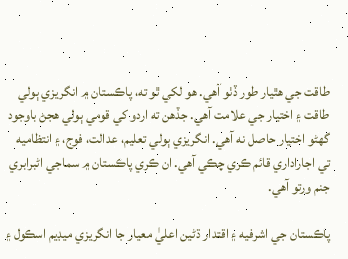طاقت جي هٿيار طور ڏٺو آهي. هو لکي ٿو ته، پاڪستان ۾ انگريزي ٻولي طاقت ۽ اختيار جي علامت آهي. جڏهن ته اردو کي قومي ٻولي هجڻ باوجود گھڻو اختيار حاصل نه آهي. انگريزي ٻولي تعليم، عدالت، فوج، ۽ انتظاميه تي اجاراداري قائم ڪري چڪي آهي. ان ڪري پاڪستان ۾ سماجي اڻبرابري جنم ورتو آهي.

پاڪستان جي اشرفيه ۽ اقتدار ڌڻين اعليٰ معيار جا انگريزي ميڊيم اسڪول ۽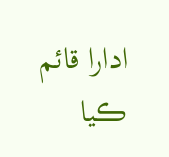ادارا قائم ڪيا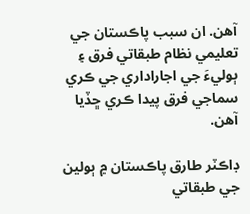آهن. ان سبب پاڪستان جي تعليمي نظام طبقاتي فرق ۽ ٻوليءَ جي اجاراداري جي ڪري سماجي فرق پيدا ڪري ڇڏيا آهن.

ڊاڪٽر طارق پاڪستان ۾ ٻولين جي طبقاتي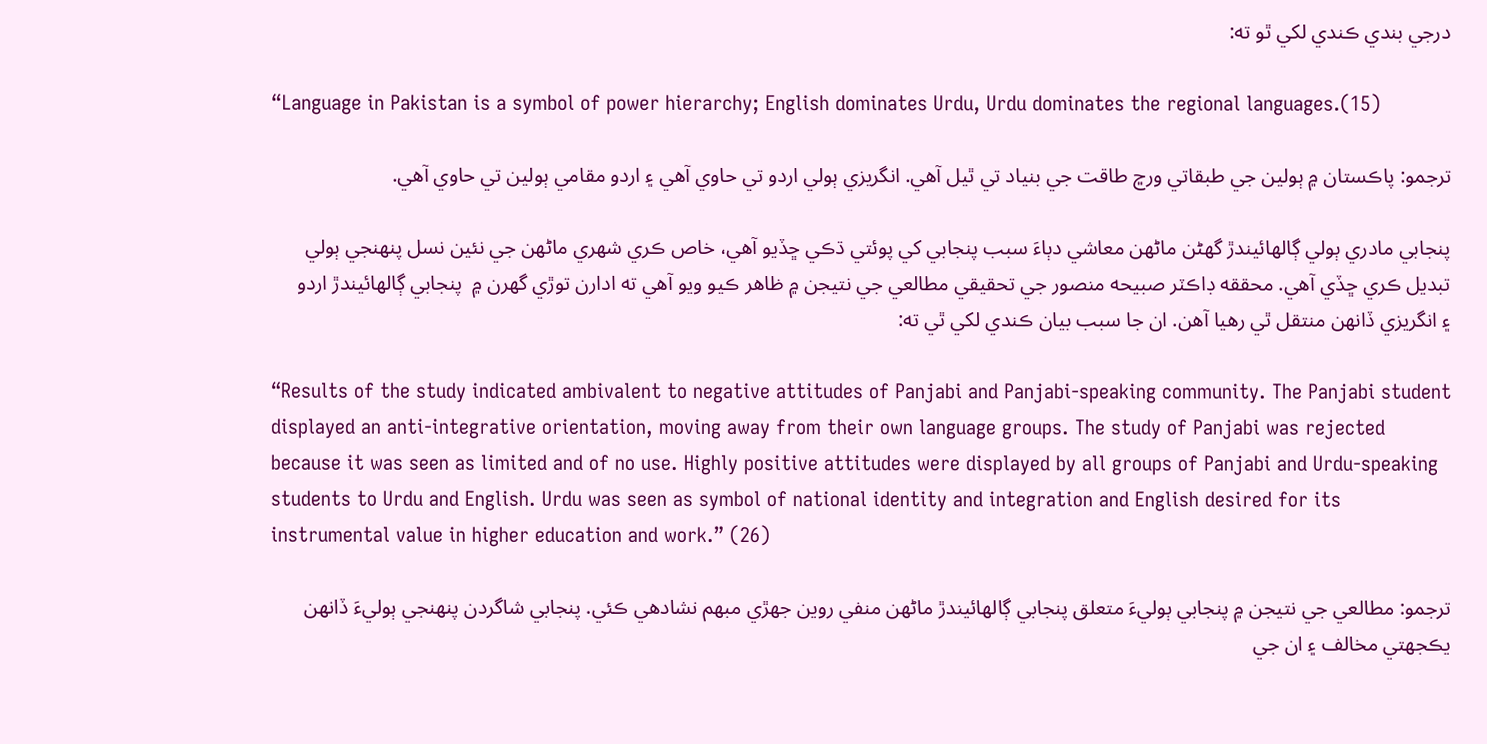درجي بندي ڪندي لکي ٿو ته:

“Language in Pakistan is a symbol of power hierarchy; English dominates Urdu, Urdu dominates the regional languages.(15)

ترجمو: پاڪستان ۾ ٻولين جي طبقاتي ورڇ طاقت جي بنياد تي ٿيل آهي. انگريزي ٻولي اردو تي حاوي آهي ۽ اردو مقامي ٻولين تي حاوي آهي.

پنجابي مادري ٻولي ڳالهائيندڙ گهڻن ماڻهن معاشي دٻاءَ سبب پنجابي کي پوئتي ڌڪي ڇڏيو آهي، خاص ڪري شھري ماڻهن جي نئين نسل پنھنجي ٻولي تبديل ڪري ڇڏي آهي. محققه ڊاڪٽر صبيحه منصور جي تحقيقي مطالعي جي نتيجن ۾ ظاهر ڪيو ويو آهي ته ادارن توڙي گهرن ۾  پنجابي ڳالهائيندڙ اردو ۽ انگريزي ڏانھن منتقل ٿي رهيا آهن. ان جا سبب بيان ڪندي لکي ٿي ته:

“Results of the study indicated ambivalent to negative attitudes of Panjabi and Panjabi-speaking community. The Panjabi student displayed an anti-integrative orientation, moving away from their own language groups. The study of Panjabi was rejected because it was seen as limited and of no use. Highly positive attitudes were displayed by all groups of Panjabi and Urdu-speaking students to Urdu and English. Urdu was seen as symbol of national identity and integration and English desired for its instrumental value in higher education and work.” (26)

ترجمو: مطالعي جي نتيجن ۾ پنجابي ٻوليءَ متعلق پنجابي ڳالهائيندڙ ماڻهن منفي روين جھڙي مبھم نشادهي ڪئي. پنجابي شاگردن پنھنجي ٻوليءَ ڏانهن يڪجهتي مخالف ۽ ان جي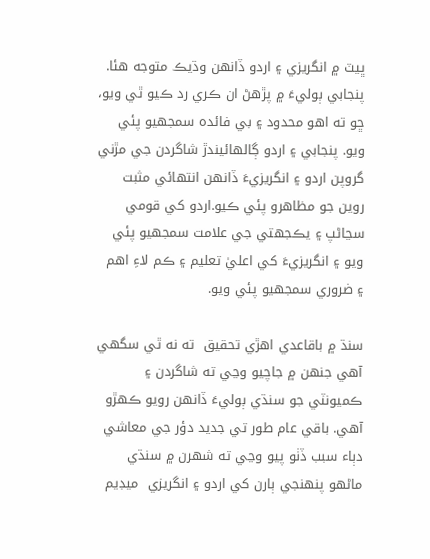ڀيٽ ۾ انگريزي ۽ اردو ڏانهن وڌيڪ متوجه هئا. پنجابي ٻوليءَ ۾ پڙهڻ ان ڪري رد ڪيو ٿي ويو، ڇو ته اهو محدود ۽ بي فائده سمجهيو پئي ويو. پنجابي ۽ اردو ڳالهائيندڙ شاگردن جي مڙني گروپن اردو ۽ انگريزيءَ ڏانهن انتھائي مثبت روين جو مظاهرو پئي ڪيو.اردو کي قومي سڃاڻپ ۽ يڪجهتي جي علامت سمجهيو پئي ويو ۽ انگريزيءَ کي اعليٰ تعليم ۽ ڪم لاءِ اهم ۽ ضروري سمجهيو پئي ويو.

سنڌ ۾ باقاعدي اهڙي تحقيق  ته نه ٿي سگھي آهي جنھن ۾ جاچيو وڃي ته شاگردن ۽ ڪميونٽي جو سنڌي ٻوليءَ ڏانهن رويو ڪهڙو آهي. باقي عام طور تي جديد دؤر جي معاشي دٻاء سبب ڏٺو پيو وڃي ته شھرن ۾ سنڌي ماڻهو پنھنجي ٻارن کي اردو ۽ انگريزي  ميڊيم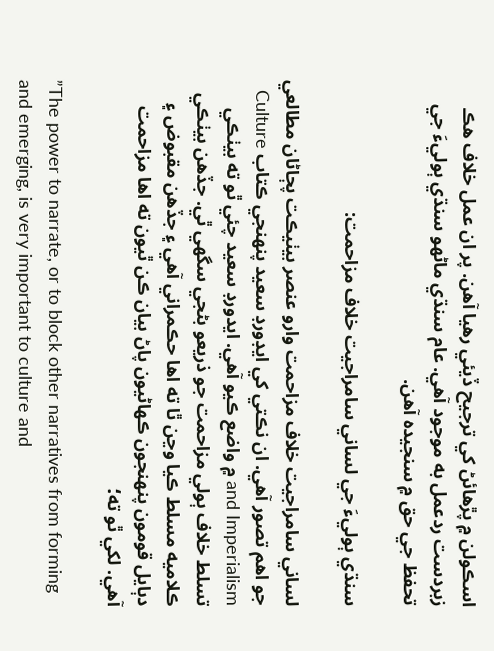اسڪولن ۾ پڙهائڻ کي ترجيح ڏيئي رهيا آهن. پر ان عمل خلاف هڪ زبردست ردعمل به موجود آهي. عام سنڌي ماڻهو سنڌي ٻوليءَ جي تحفظ جي حق ۾ سنجيده آهن.

سنڌي ٻوليءَ جي لساني سامراجيت خلاف مزاحمت:

لساني سامراجيت خلاف مزاحمت وارو عنصر بيٺيڪت پڄاڻان مطالعي جو اهم تصور آهي. ان نڪتي کي ايڊورڊ سعيد پنھنجي ڪتاب Culture and Imperialism ۾ واضع ڪيو آهي. ايدورڊ سعيد چئي ٿو ته بيٺڪي تسلط خلاف ٻولي مزاحمت جو ذريعو بڻجي سگهي ٿي. جڏهن بيٺڪي ڪلاميه مسلط ڪيا وڃن ٿا ته اها حڪمراني آهي ۽ جڏهن مقبوض ۽ دٻايل قومون پنھنجون ڪهاڻيون پاڻ بيان ڪن ٿيون ته اها مزاحمت آهي. لکي ٿو ته؛

”The power to narrate, or to block other narratives from forming and emerging, is very important to culture and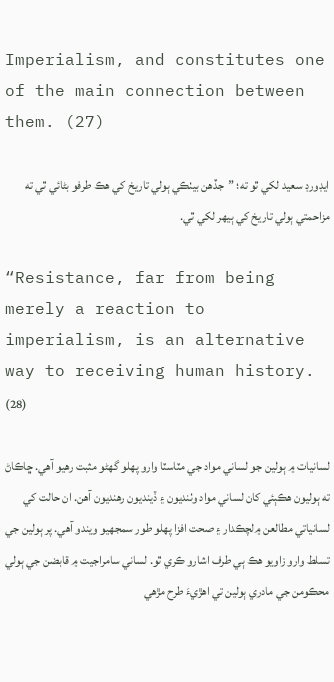Imperialism, and constitutes one of the main connection between them. (27)

ايڊورڊ سعيد لکي ٿو ته؛ ”جڏهن بيٺڪي ٻولي تاريخ کي هڪ طرفو بڻائي ٿي ته مزاحمتي ٻولي تاريخ کي ٻيھر لکي ٿي.

“Resistance, far from being merely a reaction to imperialism, is an alternative way to receiving human history. (28)

لسانيات ۾ ٻولين جو لساني مواد جي مٽاسٽا وارو پهلو گھڻو مثبت رهيو آهي. ڇاڪاڻ ته ٻوليون هڪٻئي کان لساني مواد وٺنديون ۽ ڏينديون رهنديون آهن. ان حالت کي لسانياتي مطالعن ۾لچڪدار ۽ صحت افزا پهلو طور سمجھيو ويندو آهي. پر ٻولين جي تسلط وارو زاويو هڪ ٻي طرف اشارو ڪري ٿو. لساني سامراجيت ۾ قابضن جي ٻولي محڪومن جي مادري ٻولين تي اهڙيءَ طرح مڙهي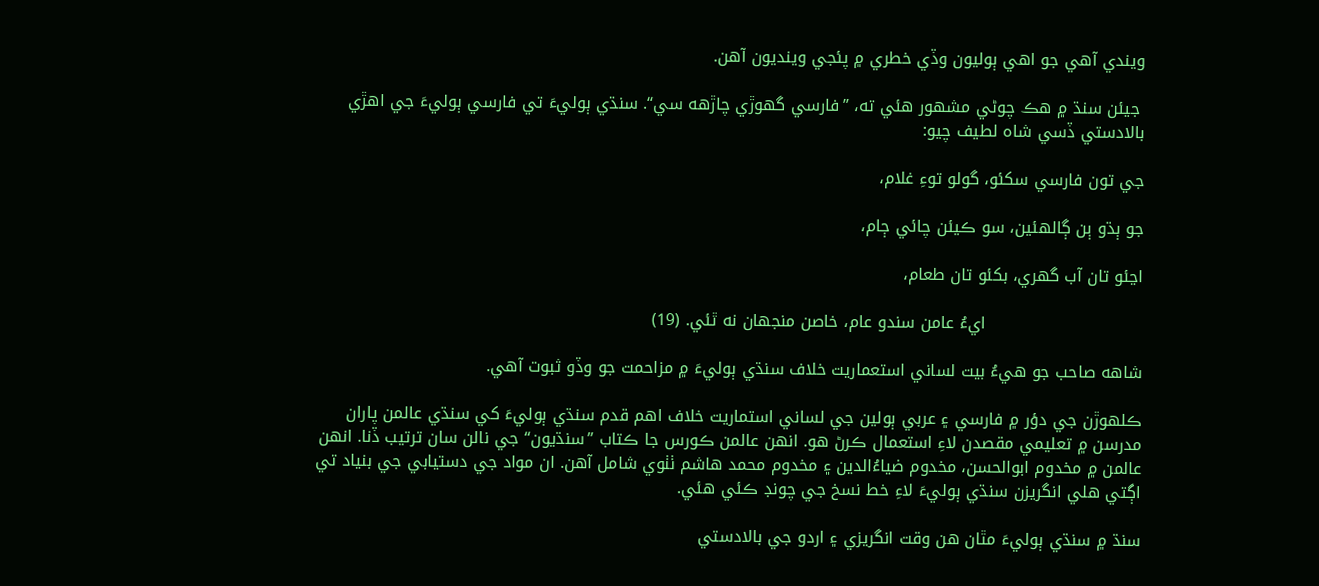ويندي آهي جو اهي ٻوليون وڏي خطري ۾ پئجي وينديون آهن.

 جيئن سنڌ ۾ هڪ چوڻي مشھور هئي ته، ”فارسي گهوڙي چاڙهه سي“. سنڌي ٻوليءَ تي فارسي ٻوليءَ جي اهڙي بالادستي ڏسي شاه لطيف چيو:

جي تون فارسي سکئو، گولو توءِ غلام،

جو ٻڌو ٻن ڳالهئين، سو ڪيئن چائي ڄام،

اڃئو تان آب گھري، بکئو تان طعام،

                             ايءُ عامن سندو عام، خاصن منجھان نه ٿئي. (19)

شاهه صاحب جو هيءُ بيت لساني استعماريت خلاف سنڌي ٻوليءَ ۾ مزاحمت جو وڏو ثبوت آهي.

ڪلهوڙن جي دؤر ۾ فارسي ۽ عربي ٻولين جي لساني استماريت خلاف اهم قدم سنڌي ٻوليءَ کي سنڌي عالمن پاران مدرسن ۾ تعليمي مقصدن لاءِ استعمال ڪرڻ هو. انهن عالمن ڪورس جا ڪتاب ”سنڌيون“ جي نالن سان ترتيب ڏنا. انهن عالمن ۾ مخدوم ابوالحسن، مخدوم ضياءُالدين ۽ مخدوم محمد هاشم ٺٺوي شامل آهن. ان مواد جي دستيابي جي بنياد تي اڳتي هلي انگريزن سنڌي ٻوليءَ لاءِ خط نسخ جي چونڊ ڪئي هئي.

سنڌ ۾ سنڌي ٻوليءَ مٿان هن وقت انگريزي ۽ اردو جي بالادستي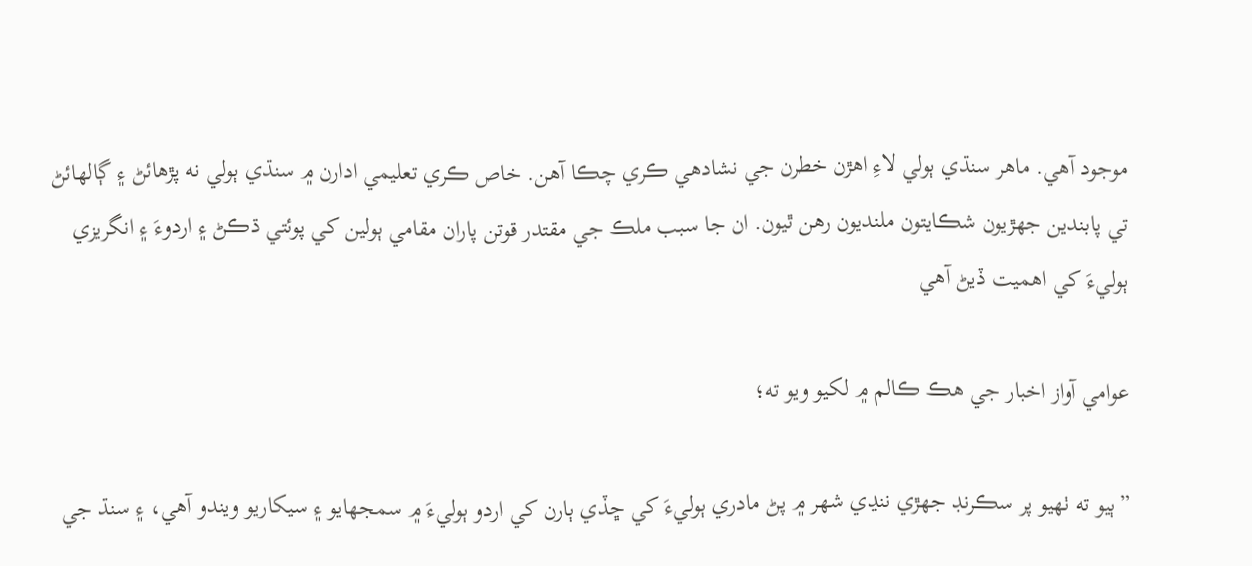موجود آهي. ماهر سنڌي ٻولي لاءِ اهڙن خطرن جي نشادهي ڪري چڪا آهن. خاص ڪري تعليمي ادارن ۾ سنڌي ٻولي نه پڙهائڻ ۽ ڳالهائڻ تي پابندين جھڙيون شڪايتون ملنديون رهن ٿيون. ان جا سبب ملڪ جي مقتدر قوتن پاران مقامي ٻولين کي پوئتي ڌڪڻ ۽ اردوءَ ۽ انگريزي ٻوليءَ کي اهميت ڏيڻ آهي

عوامي آواز اخبار جي هڪ ڪالم ۾ لکيو ويو ته؛

”ٻيو ته ٺھيو پر سڪرنڊ جھڙي ننڍي شھر ۾ پڻ مادري ٻوليءَ کي ڇڏي ٻارن کي اردو ٻوليءَ ۾ سمجهايو ۽ سيکاريو ويندو آهي، ۽ سنڌ جي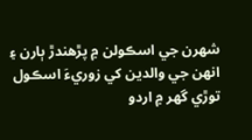شھرن جي اسڪولن ۾ پڙهندڙ ٻارن ۽ انهن جي والدين کي زوريءَ اسڪول توڙي گهر ۾ اردو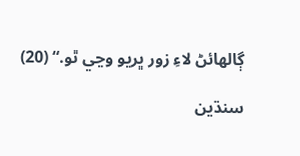ڳالهائڻ لاءِ زور ڀريو وڃي ٿو.“ (20)

سنڌين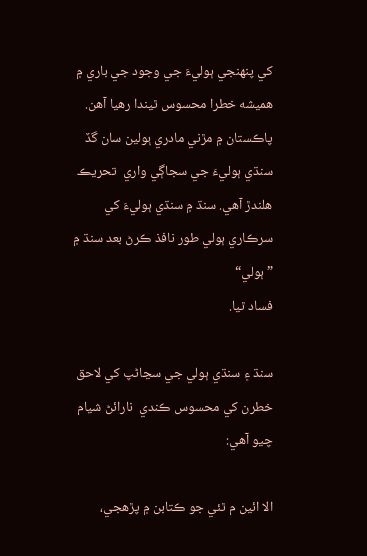کي پنھنجي ٻوليءَ جي وجود جي باري ۾ هميشه خطرا محسوس ٿيندا رهيا آهن. پاڪستان ۾ مڙني مادري ٻولين سان گڏ سنڌي ٻوليءَ جي سجاڳي واري  تحريڪ هلندڙ آهي. سنڌ ۾ سنڌي ٻوليءَ کي سرڪاري ٻولي طور نافذ ڪرڻ بعد سنڌ ۾ ”ٻولي“
فساد ٿيا.

سنڌ ۽ سنڌي ٻولي جي سڃاڻپ کي لاحق خطرن کي محسوس ڪندي  نارائڻ شيام چيو آهي:

الا ائين م ٿئي جو ڪتابن ۾ پڙهجي،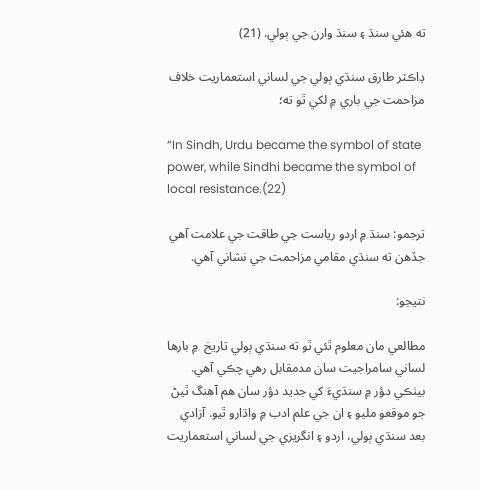ته هئي سنڌ ۽ سنڌ وارن جي ٻولي. (21)

ڊاڪٽر طارق سنڌي ٻولي جي لساني استعماريت خلاف مزاحمت جي باري ۾ لکي ٿو ته؛

“In Sindh, Urdu became the symbol of state power, while Sindhi became the symbol of local resistance.(22)

ترجمو: سنڌ ۾ اردو رياست جي طاقت جي علامت آهي جڏهن ته سنڌي مقامي مزاحمت جي نشاني آهي.

نتيجو:

مطالعي مان معلوم ٿئي ٿو ته سنڌي ٻولي تاريخ  ۾ بارها لساني سامراجيت سان مدمقابل رهي چڪي آهي. بيٺڪي د‍ؤر ۾ سنڌيءَ کي جديد دؤر سان هم آهنگ ٿيڻ جو موقعو مليو ۽ ان جي علم ادب ۾ واڌارو ٿيو. آزادي بعد سنڌي ٻولي، اردو ۽ انگريزي جي لساني استعماريت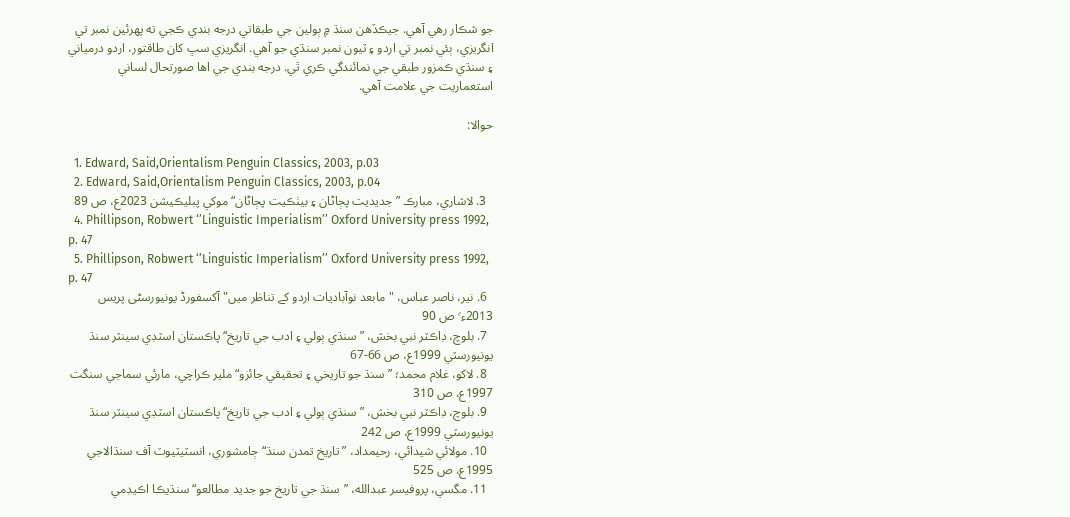جو شڪار رهي آهي. جيڪڏهن سنڌ ۾ ٻولين جي طبقاتي درجه بندي ڪجي ته پھرئين نمبر تي انگريزي، ٻئي نمبر تي اردو ۽ ٽيون نمبر سنڌي جو آهي. انگريزي سڀ کان طاقتور، اردو درمياني ۽ سنڌي ڪمزور طبقي جي نمائندگي ڪري ٿي. درجه بندي جي اها صورتحال لساني استعماريت جي علامت آهي.

حوالا:

  1. Edward, Said,Orientalism Penguin Classics, 2003, p.03
  2. Edward, Said,Orientalism Penguin Classics, 2003, p.04
  3. لاشاري، مبارڪ ”جديديت پڄاڻان ۽ بيٺڪيت پڄاڻان“ موکي پبليڪيشن 2023ع، ص 89
  4. Phillipson, Robwert ‘’Linguistic Imperialism’’ Oxford University press 1992, p. 47
  5. Phillipson, Robwert ‘’Linguistic Imperialism’’ Oxford University press 1992, p. 47
  6. نیر، ناصر عباس، " مابعد نوآبادیات اردو کے تناظر میں" آکسفورڈ یونیورسٹی پریس 2013ء٬ ص 90
  7. بلوچ، ڊاڪٽر نبي بخش، ”سنڌي ٻولي ۽ ادب جي تاريخ“ پاڪستان اسٽڊي سينٽر سنڌ يونيورسٽي 1999ع، ص 66-67
  8. لاکو، غلام محمد؛ ”سنڌ جو تاريخي ۽ تحقيقي جائزو“ ملير ڪراچي، مارئي سماجي سنگت 1997ع، ص 310
  9. بلوچ، ڊاڪٽر نبي بخش، ”سنڌي ٻولي ۽ ادب جي تاريخ“ پاڪستان اسٽڊي سينٽر سنڌ يونيورسٽي 1999ع، ص 242
  10. مولائي شيدائي، رحيمداد، ”تاريخ تمدن سنڌ“ ڄامشوري، انسٽيٽيوٽ آف سنڌالاجي 1995ع، ص 525
  11. مگسي، پروفيسر عبدالله، ”سنڌ جي تاريخ جو جديد مطالعو“ سنڌيڪا اڪيڊمي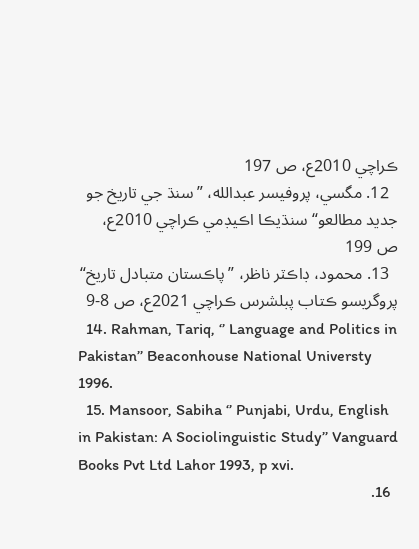ڪراچي 2010ع، ص 197
  12. مگسي، پروفيسر عبدالله، ”سنڌ جي تاريخ جو جديد مطالعو“سنڌيڪا اڪيڊمي ڪراچي 2010ع، ص 199
  13. محمود، ڊاڪٽر ناظر، ”پاڪستان متبادل تاريخ“ پروگريسو ڪتاب پبلشرس ڪراچي 2021ع، ص 8-9
  14. Rahman, Tariq, ‘’ Language and Politics in Pakistan’’ Beaconhouse National Universty 1996.
  15. Mansoor, Sabiha ‘’ Punjabi, Urdu, English in Pakistan: A Sociolinguistic Study’’ Vanguard Books Pvt Ltd Lahor 1993, p xvi.
  16.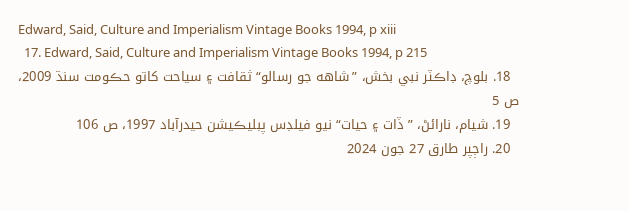Edward, Said, Culture and Imperialism Vintage Books 1994, p xiii
  17. Edward, Said, Culture and Imperialism Vintage Books 1994, p 215
  18. بلوچ، ڊاڪٽر نبي بخش، ”شاهه جو رسالو“ ثقافت ۽ سياحت کاتو حڪومت سنڌ 2009، ص 5
  19. شيام، نارائڻ، ” ڏات ۽ حيات“ نيو فيلڊس پبليڪيشن حيدرآباد 1997، ص 106
  20. راڄپر طارق 27 جون 2024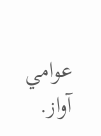عوامي آواز.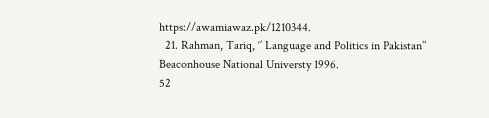https://awamiawaz.pk/1210344.
  21. Rahman, Tariq, ‘’ Language and Politics in Pakistan’’ Beaconhouse National Universty 1996.
52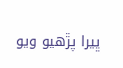ڀيرا پڙهيو ويو